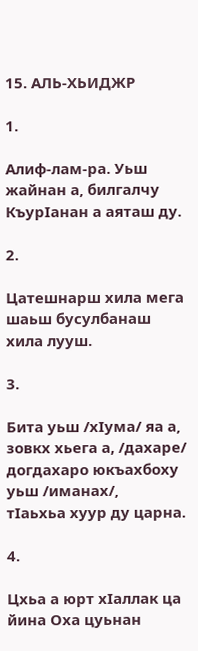15. АЛЬ-ХЬИДЖР

1.

Алиф-лам-ра. Уьш жайнан а‚ билгалчу КъурIанан а аяташ ду.

2.

Цатешнарш хила мега шаьш бусулбанаш хила лууш.

3.

Бита уьш /хIума/ яа а‚ зовкх хьега а, /дахаре/ догдахаро юкъахбоху уьш /иманах/‚
тIаьхьа хуур ду царна.

4.

Цхьа а юрт хIаллак ца йина Оха цуьнан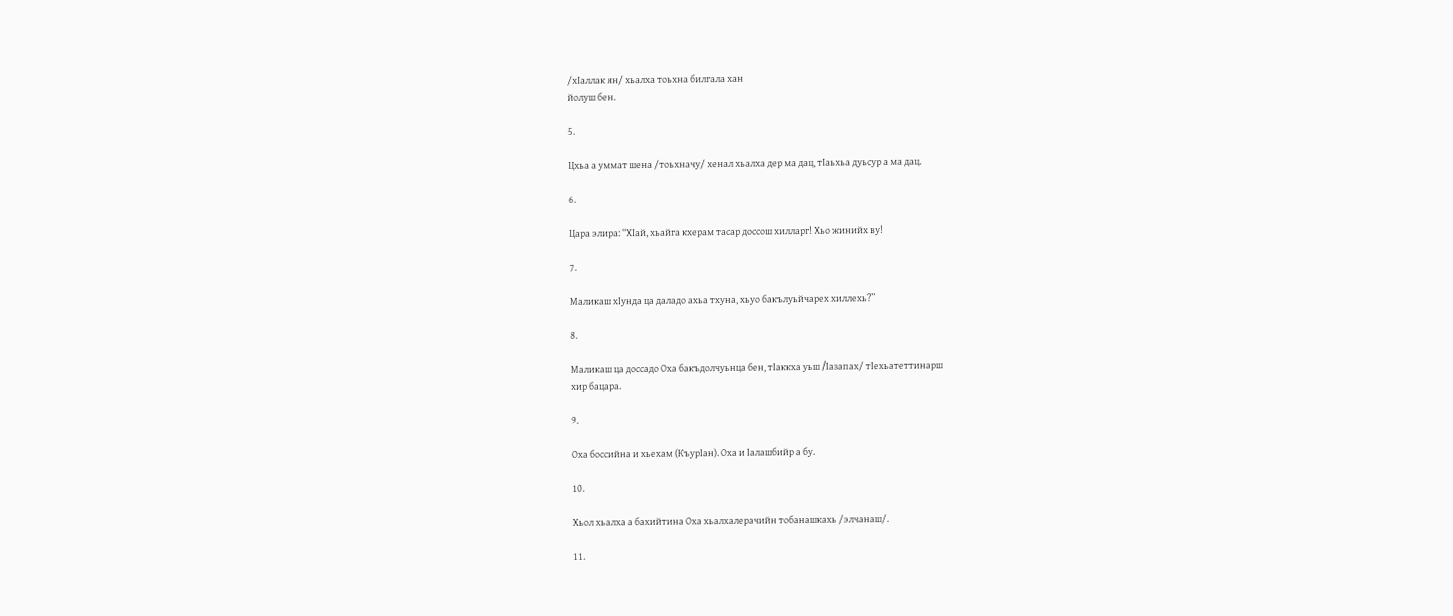/хIаллак ян/ хьалха тоьхна билгала хан
йолуш бен.

5.

Цхьа а уммат шена /тоьхначу/ хенал хьалха дер ма дац‚ тIаьхьа дуьсур а ма дац.

6.

Цара элира: “ХIай, хьайга кхерам тасар доссош хилларг! Хьо жинийх ву!

7.

Маликаш хIунда ца даладо ахьа тхуна‚ хьуо бакълуьйчарех хиллехь?”

8.

Маликаш ца доссадо Оха бакъдолчуьнца бен‚ тIаккха уьш /Iазапах/ тIехьатеттинарш
хир бацара.

9.

Оха боссийна и хьехам (КъурIан). Оха и Iалашбийр а бу.

10.

Хьол хьалха а бахийтина Оха хьалхалерачийн тобанашкахь /элчанаш/.

11.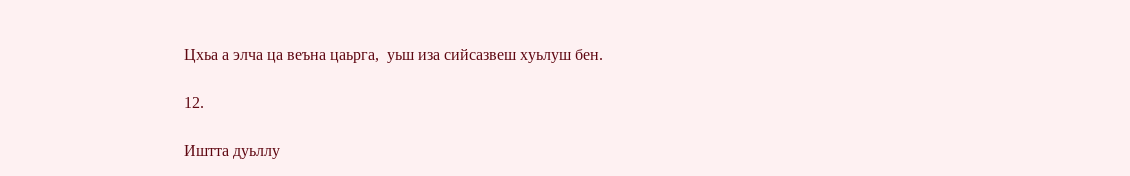Цхьа а элча ца веъна цаьрга,  уьш иза сийсазвеш хуьлуш бен.

12.

Иштта дуьллу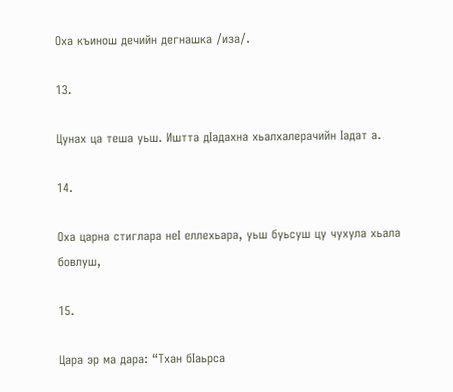Оха къинош дечийн дегнашка /иза/.

13.

Цунах ца теша уьш. Иштта дIадахна хьалхалерачийн Iадат а.

14.

Оха царна стиглара неI еллехьара‚ уьш буьсуш цу чухула хьала бовлуш,

15.

Цара эр ма дара: “Тхан бIаьрса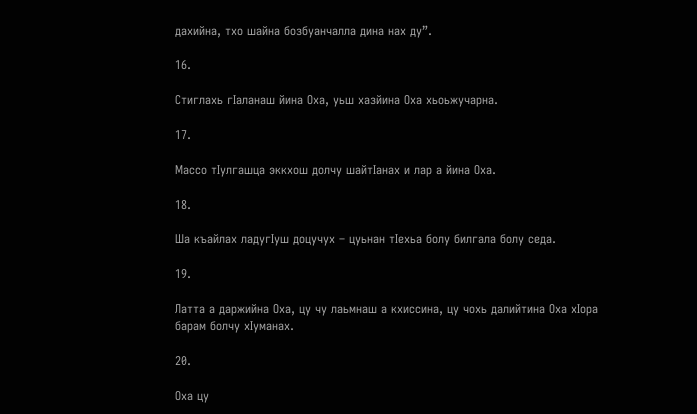дахийна‚ тхо шайна бозбуанчалла дина нах ду”.

16.

Стиглахь гIаланаш йина Оха, уьш хазйина Оха хьоьжучарна.

17.

Массо тIулгашца эккхош долчу шайтIанах и лар а йина Оха.

18.

Ша къайлах ладугIуш доцучух – цуьнан тIехьа болу билгала болу седа.

19.

Латта а даржийна Оха‚ цу чу лаьмнаш а кхиссина‚ цу чохь далийтина Оха хIора
барам болчу хIуманах.

20.

Оха цу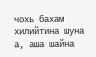чохь бахам хилийтина шуна а‚ аша шайна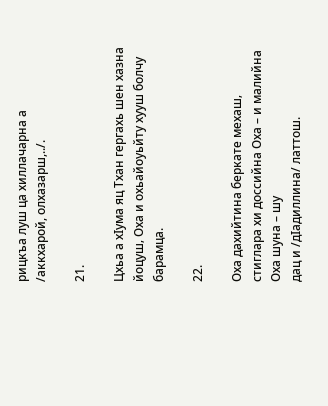рицкъа луш ца хиллачарна а
/аккхарой, олхазарш,../.

21.

Цхьа а хIума яц Тхан гергахь шен хазна йоцуш‚ Оха и охьайоуьйту хууш болчу
барамца.

22.

Оха дахийтина беркате мехаш‚ стиглара хи доссийна Оха – и малийна Оха шуна – шу
дац и /дIадиллина/ латтош.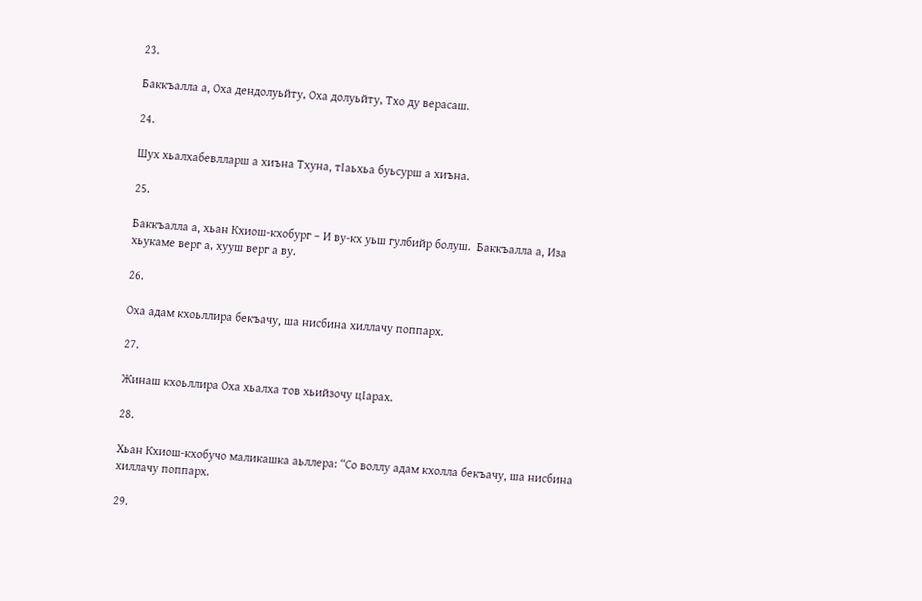23.

Баккъалла а, Оха дендолуьйту‚ Оха долуьйту‚ Тхо ду верасаш.

24.

Шух хьалхабевлларш а хиъна Тхуна, тIаьхьа буьсурш а хиъна.

25.

Баккъалла а, хьан Кхиош-кхобург – И ву-кх уьш гулбийр болуш.  Баккъалла а, Иза
хьукаме верг а‚ хууш верг а ву.

26.

Оха адам кхоьллира бекъачу, ша нисбина хиллачу поппарх.

27.

Жинаш кхоьллира Оха хьалха тов хьийзочу цIарах.

28.

Хьан Кхиош-кхобучо маликашка аьллера: “Со воллу адам кхолла бекъачу, ша нисбина
хиллачу поппарх.

29.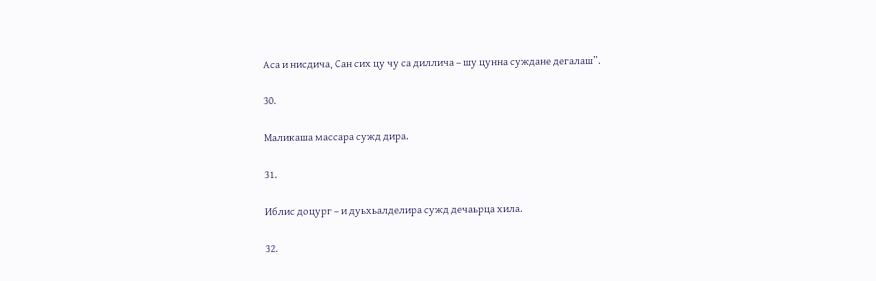Аса и нисдича‚ Сан сих цу чу са диллича – шу цунна суждане дегалаш”.

30.

Маликаша массара сужд дира.

31.

Иблис доцург – и дуьхьалделира сужд дечаьрца хила.

32.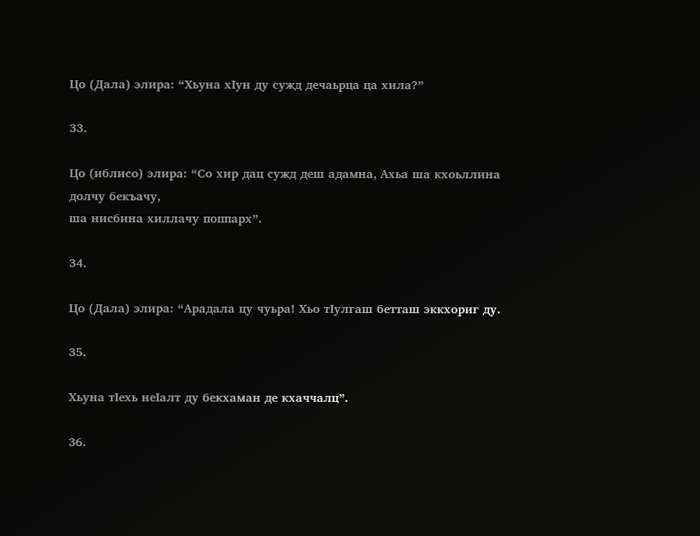Цо (Дала) элира: “Хьуна хIун ду сужд дечаьрца ца хила?”

33.

Цо (иблисо) элира: “Со хир дац сужд деш адамна‚ Ахьа ша кхоьллина долчу бекъачу,
ша нисбина хиллачу поппарх”.

34.

Цо (Дала) элира: “Арадала цу чуьра! Хьо тIулгаш бетташ эккхориг ду.

35.

Хьуна тIехь неIалт ду бекхаман де кхаччалц”.

36.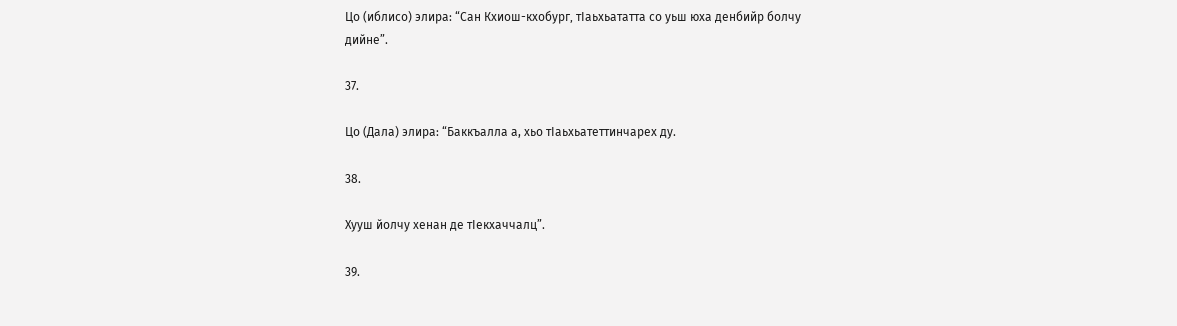Цо (иблисо) элира: “Сан Кхиош-кхобург‚ тIаьхьататта со уьш юха денбийр болчу
дийне”.

37.

Цо (Дала) элира: “Баккъалла а, хьо тIаьхьатеттинчарех ду.

38.

Хууш йолчу хенан де тIекхаччалц”.

39.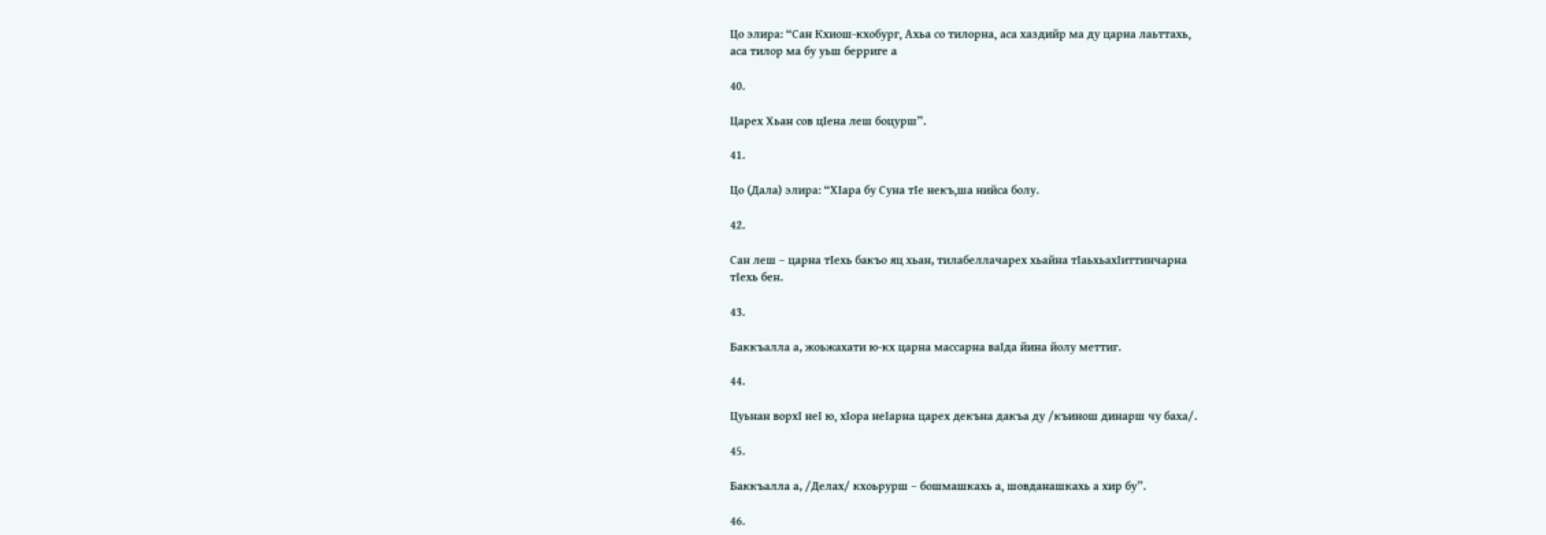Цо элира: “Сан Кхиош-кхобург‚ Ахьа со тилорна‚ аса хаздийр ма ду царна лаьттахь‚
аса тилор ма бу уьш берриге а

40.

Царех Хьан сов цIена леш боцурш”.

41.

Цо (Дала) элира: “ХIара бу Суна тIе некъ‚ша нийса болу.

42.

Сан леш – царна тIехь бакъо яц хьан, тилабеллачарех хьайна тIаьхьахIиттинчарна
тIехь бен.

43.

Баккъалла а, жоьжахати ю-кх царна массарна ваIда йина йолу меттиг.

44.

Цуьнан ворхI неI ю‚ хIора неIарна царех декъна дакъа ду /къинош динарш чу баха/.

45.

Баккъалла а, /Делах/ кхоьрурш – бошмашкахь а‚ шовданашкахь а хир бу”.

46.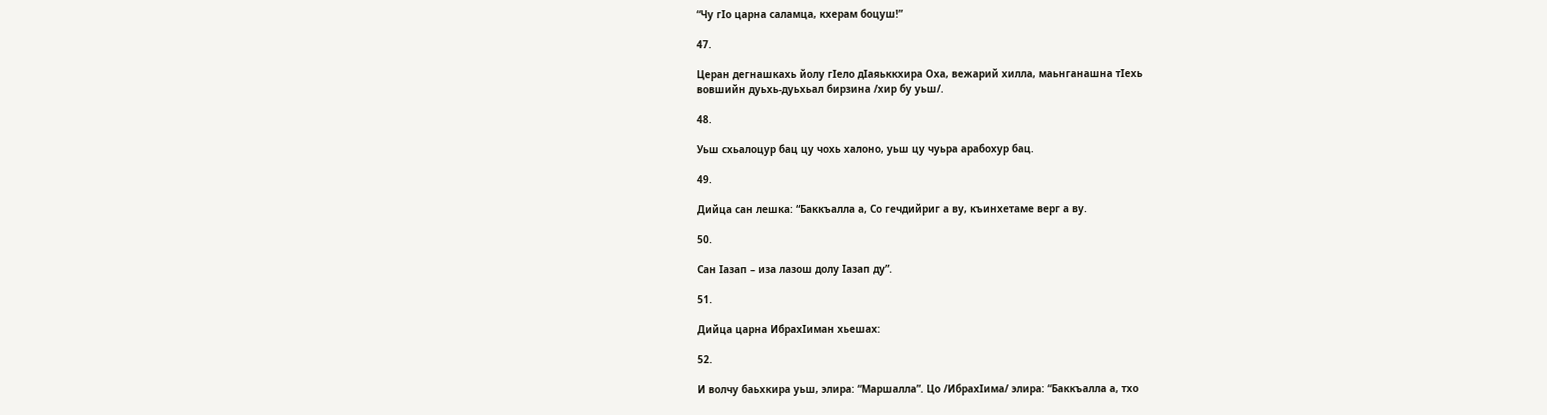“Чу гIо царна саламца‚ кхерам боцуш!”

47.

Церан дегнашкахь йолу гIело дIаяьккхира Оха‚ вежарий хилла‚ маьнганашна тIехь
вовшийн дуьхь-дуьхьал бирзина /хир бу уьш/.

48.

Уьш схьалоцур бац цу чохь халоно‚ уьш цу чуьра арабохур бац.

49.

Дийца сан лешка: “Баккъалла а, Со гечдийриг а ву‚ къинхетаме верг а ву.

50.

Сан Iазап – иза лазош долу Iазап ду”.

51.

Дийца царна ИбрахIиман хьешах:

52.

И волчу баьхкира уьш‚ элира: “Маршалла”. Цо /ИбрахIима/ элира: “Баккъалла а, тхо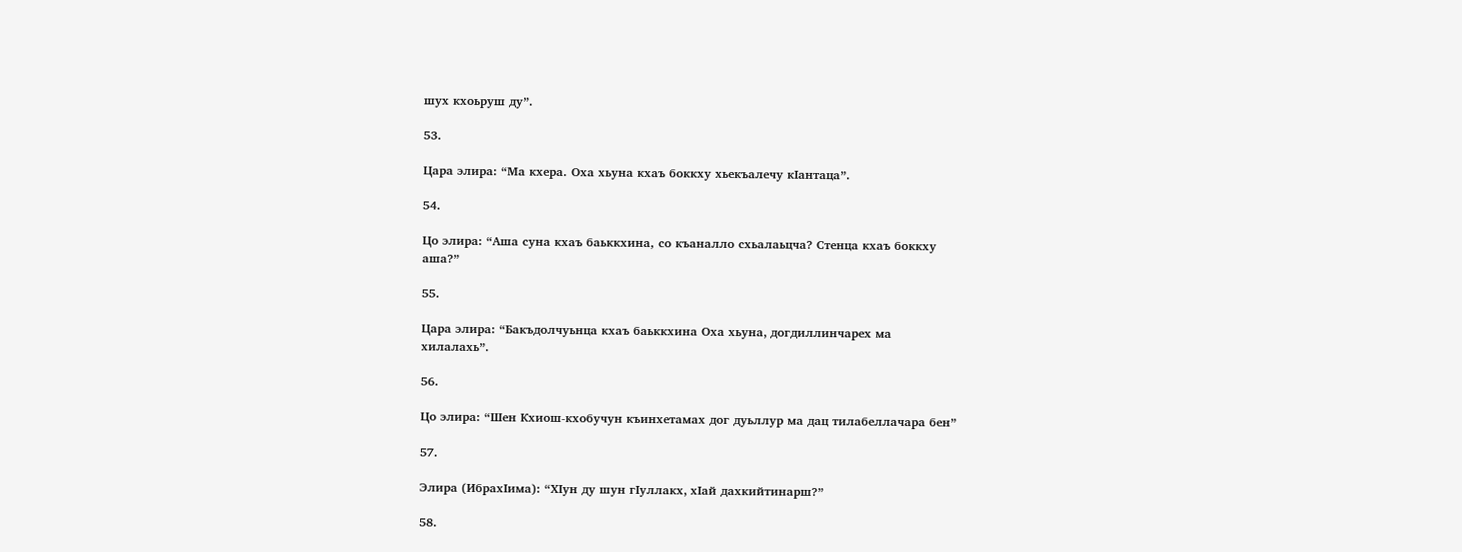шух кхоьруш ду”.

53.

Цара элира: “Ма кхера. Оха хьуна кхаъ боккху хьекъалечу кIантаца”.

54.

Цо элира: “Аша суна кхаъ баьккхина, со къаналло схьалаьцча? Стенца кхаъ боккху
аша?”

55.

Цара элира: “Бакъдолчуьнца кхаъ баьккхина Оха хьуна‚ догдиллинчарех ма
хилалахь”.

56.

Цо элира: “Шен Кхиош-кхобучун къинхетамах дог дуьллур ма дац тилабеллачара бен”

57.

Элира (ИбрахIима): “ХIун ду шун гIуллакх‚ хIай дахкийтинарш?”

58.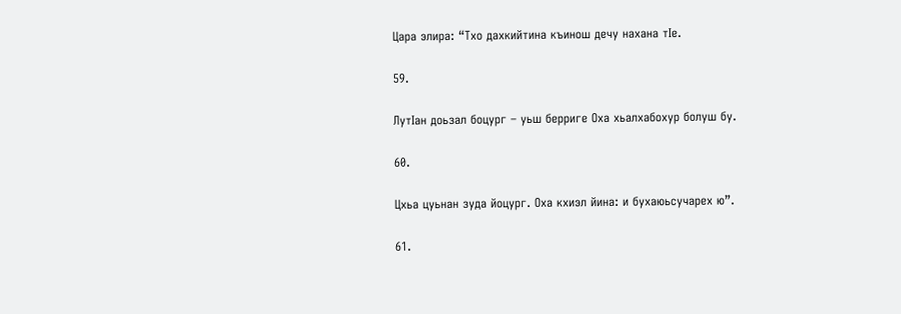Цара элира: “Тхо дахкийтина къинош дечу нахана тIе.

59.

ЛутIан доьзал боцург – уьш берриге Оха хьалхабохур болуш бу.

60.

Цхьа цуьнан зуда йоцург. Оха кхиэл йина: и бухаюьсучарех ю”.

61.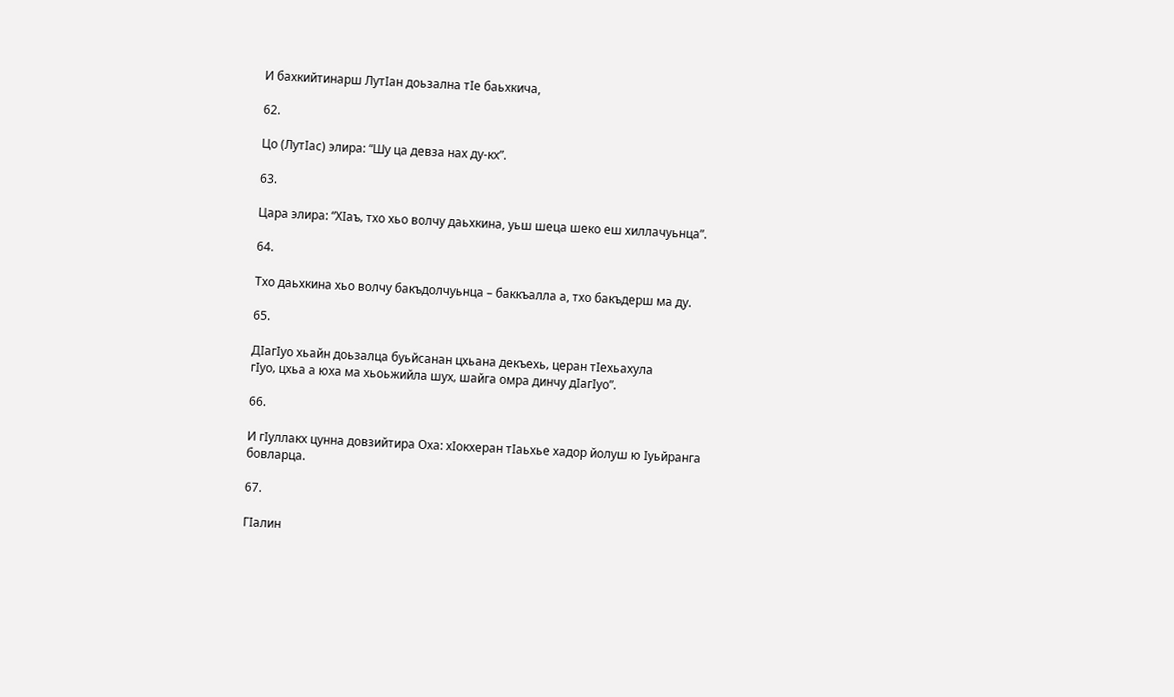И бахкийтинарш ЛутIан доьзална тIе баьхкича,

62.

Цо (ЛутIас) элира: “Шу ца девза нах ду-кх”.

63.

Цара элира: “ХIаъ‚ тхо хьо волчу даьхкина, уьш шеца шеко еш хиллачуьнца”.

64.

Тхо даьхкина хьо волчу бакъдолчуьнца – баккъалла а, тхо бакъдерш ма ду.

65.

ДIагIуо хьайн доьзалца буьйсанан цхьана декъехь‚ церан тIехьахула
гIуо‚ цхьа а юха ма хьоьжийла шух‚ шайга омра динчу дIагIуо”.

66.

И гIуллакх цунна довзийтира Оха: хIокхеран тIаьхье хадор йолуш ю Iуьйранга
бовларца.

67.

ГIалин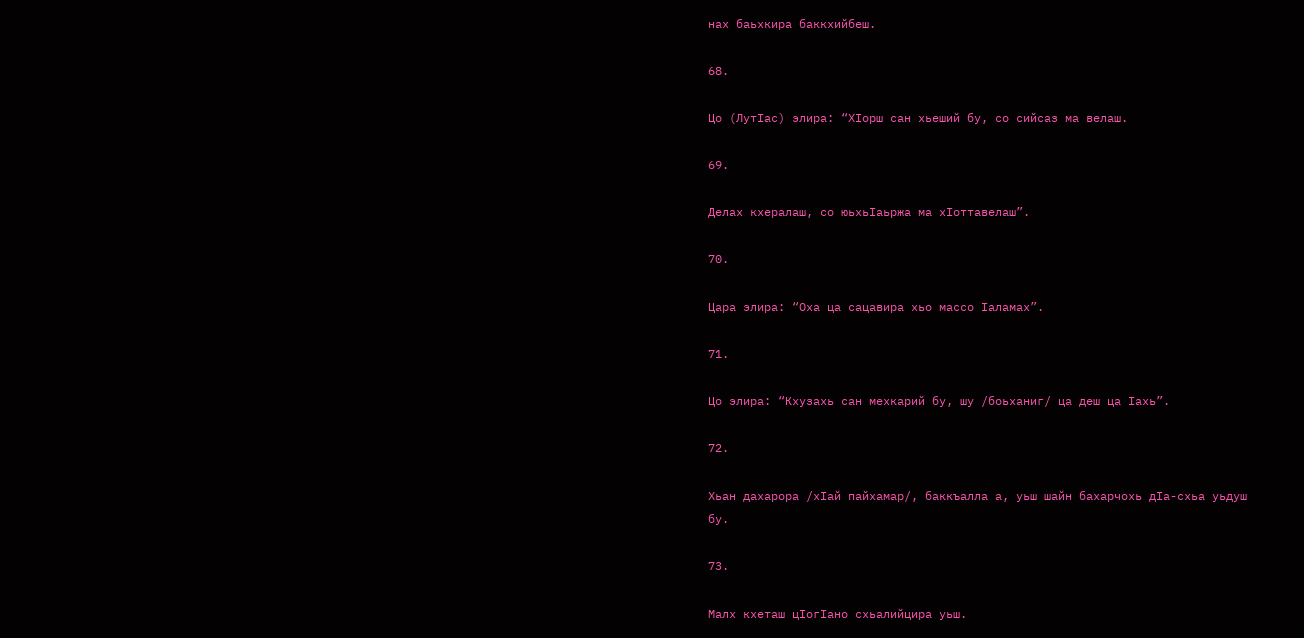нах баьхкира баккхийбеш.

68.

Цо (ЛутIас) элира: “ХIорш сан хьеший бу‚ со сийсаз ма велаш.

69.

Делах кхералаш‚ со юьхьIаьржа ма хIоттавелаш”.

70.

Цара элира: “Оха ца сацавира хьо массо Iаламах”.

71.

Цо элира: “Кхузахь сан мехкарий бу‚ шу /боьханиг/ ца деш ца Iахь”.

72.

Хьан дахарора /хIай пайхамар/‚ баккъалла а, уьш шайн бахарчохь дIа-схьа уьдуш
бу.

73.

Малх кхеташ цIогIано схьалийцира уьш.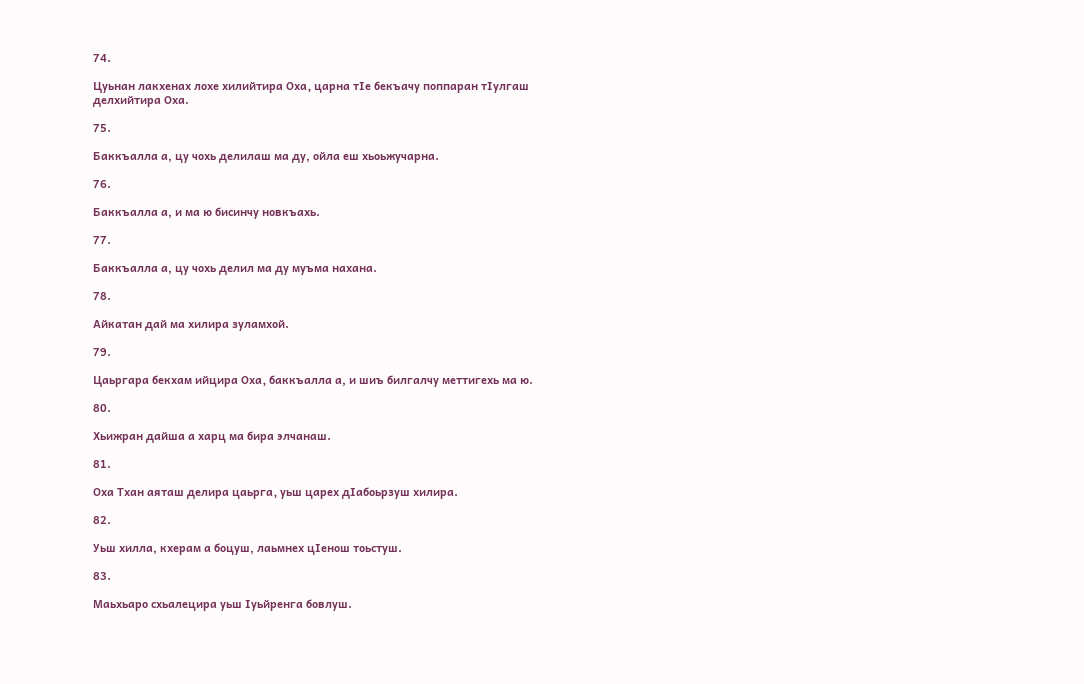74.

Цуьнан лакхенах лохе хилийтира Оха‚ царна тIе бекъачу поппаран тIулгаш
делхийтира Оха.

75.

Баккъалла а, цу чохь делилаш ма ду, ойла еш хьоьжучарна.

76.

Баккъалла а, и ма ю бисинчу новкъахь.

77.

Баккъалла а, цу чохь делил ма ду муъма нахана.

78.

Айкатан дай ма хилира зуламхой.

79.

Цаьргара бекхам ийцира Оха‚ баккъалла а, и шиъ билгалчу меттигехь ма ю.

80.

Хьижран дайша а харц ма бира элчанаш.

81.

Оха Тхан аяташ делира цаьрга‚ уьш царех дIабоьрзуш хилира.

82.

Уьш хилла, кхерам а боцуш, лаьмнех цIенош тоьстуш.

83.

Маьхьаро схьалецира уьш Iуьйренга бовлуш.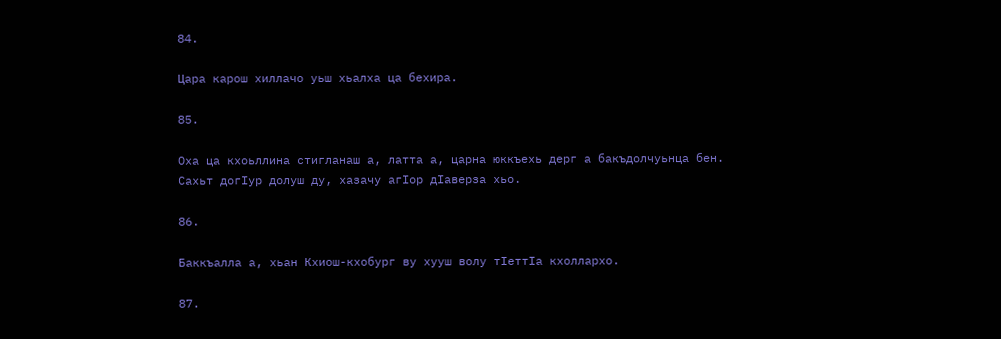84.

Цара карош хиллачо уьш хьалха ца бехира.

85.

Оха ца кхоьллина стигланаш а‚ латта а‚ царна юккъехь дерг а бакъдолчуьнца бен.
Сахьт догIур долуш ду‚ хазачу агIор дIаверза хьо.

86.

Баккъалла а, хьан Кхиош-кхобург ву хууш волу тIеттIа кхоллархо.

87.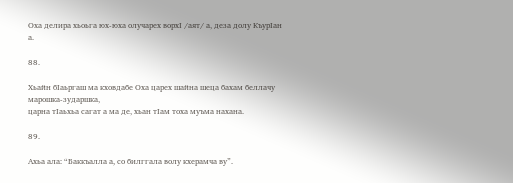Оха делира хьоьга юх-юха олучарех ворхI /аят/ а‚ деза долу КъурIан а.

88.

Хьайн бIаьргаш ма кховдабе Оха царех шайна шеца бахам беллачу марошка-зударшка‚
царна тIаьхьа сагат а ма де‚ хьан тIам тоха муъма нахана.

89.

Ахьа ала: “Баккъалла а, со билггала волу кхерамча ву”.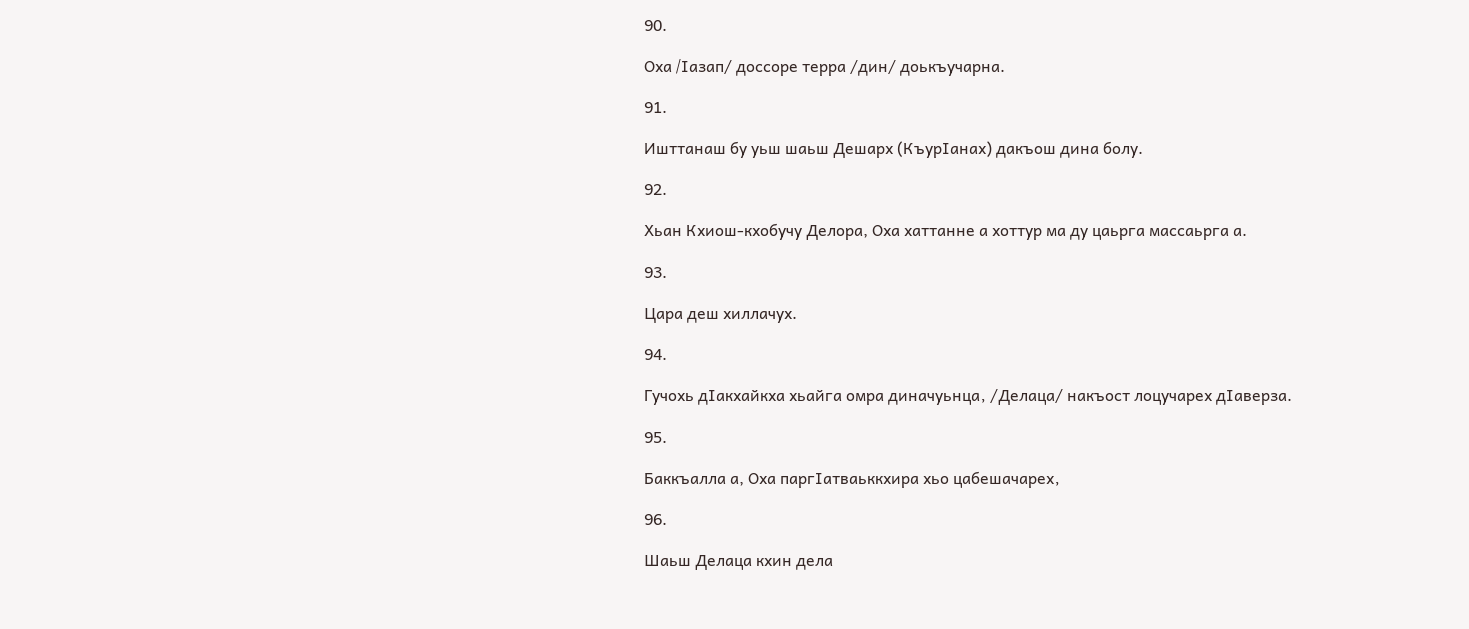90.

Оха /Iазап/ доссоре терра /дин/ доькъучарна.

91.

Ишттанаш бу уьш шаьш Дешарх (КъурIанах) дакъош дина болу.

92.

Хьан Кхиош-кхобучу Делора, Оха хаттанне а хоттур ма ду цаьрга массаьрга а.

93.

Цара деш хиллачух.

94.

Гучохь дIакхайкха хьайга омра диначуьнца‚ /Делаца/ накъост лоцучарех дIаверза.

95.

Баккъалла а, Оха паргIатваьккхира хьо цабешачарех‚

96.

Шаьш Делаца кхин дела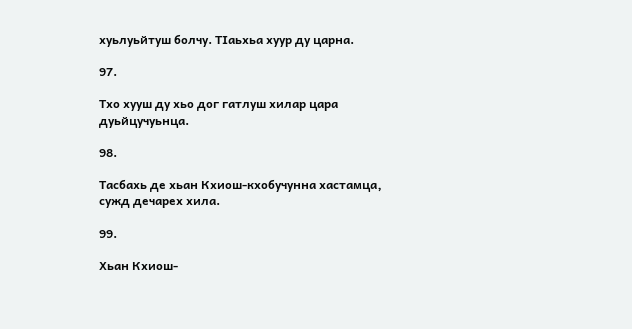хуьлуьйтуш болчу. ТIаьхьа хуур ду царна.

97.

Тхо хууш ду хьо дог гатлуш хилар цара дуьйцучуьнца.

98.

Тасбахь де хьан Кхиош-кхобучунна хастамца‚ сужд дечарех хила.

99.

Хьан Кхиош-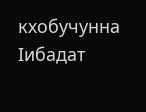кхобучунна Iибадат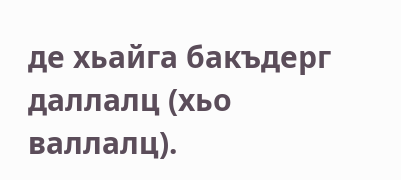де хьайга бакъдерг даллалц (хьо валлалц).